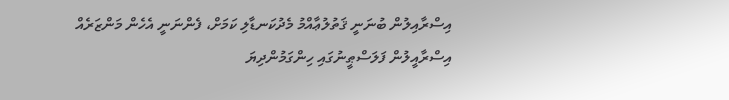އިސްރާއިލުން ބުނަނީ ޤަތުލުޢާއްމު މެދުކަނޑާލި ކަމަށް، ފެންނަނީ އެހެން މަންޒަރެއް
އިސްރާއީލުން ފަލަސްޠީނުގައި ހިންގަމުންދިޔަ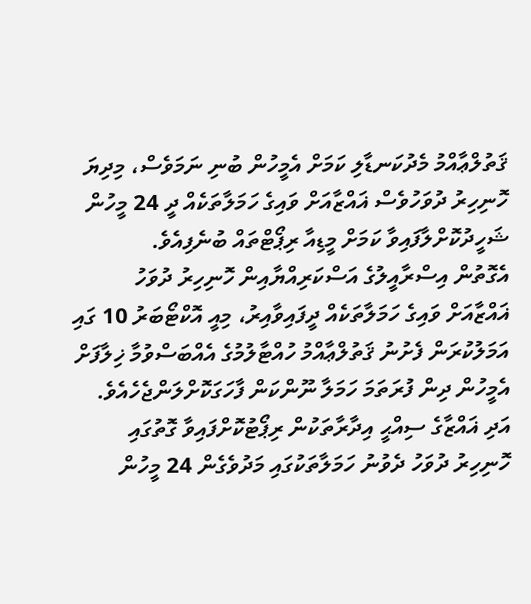ޤަތުލްޢާއްމު މެދުކަނޑާލި ކަމަށް އެމީހުން ބުނި ނަމަވެސް، މިދިޔަ ހޮނިހިރު ދުވަހުވެސް ޣައްޒާއަށް ވައިގެ ހަމަލާތަކެއް ދީ 24 މީހުން ޝަހީދުކޮށްލާފައިވާ ކަމަށް މީޑިއާ ރިޕޯޓްތައް ބުނެފިއެވެ.
އެގޮތުން އިސްރާއީލުގެ އަސްކަރިއްޔާއިން ހޮނިހިރު ދުވަހު ޣައްޒާއަށް ވައިގެ ހަމަލާތަކެއް ދީފައިވާއިރު، މިއީ އޮކްޓޯބަރު 10 ގައި އަމަލުކުރަން ފެށުނު ޤަތުލްޢާއްމު ހުއްޓާލުމުގެ އެއްބަސްވުމާ ޚިލާފަށް އެމީހުން ދިން ފުރަތަމަ ހަމަލާ ނޫންކަން ފާހަގަކޮށްލަންޖެހެއެވެ.
އަދި ޣައްޒާގެ ސިއްޙީ އިދާރާތަކުން ރިޕޯޓުކޮށްފައިވާ ގޮތުގައި ހޮނިހިރު ދުވަހު ދެވުނު ހަމަލާތަކުގައި މަދުވެގެން 24 މީހުން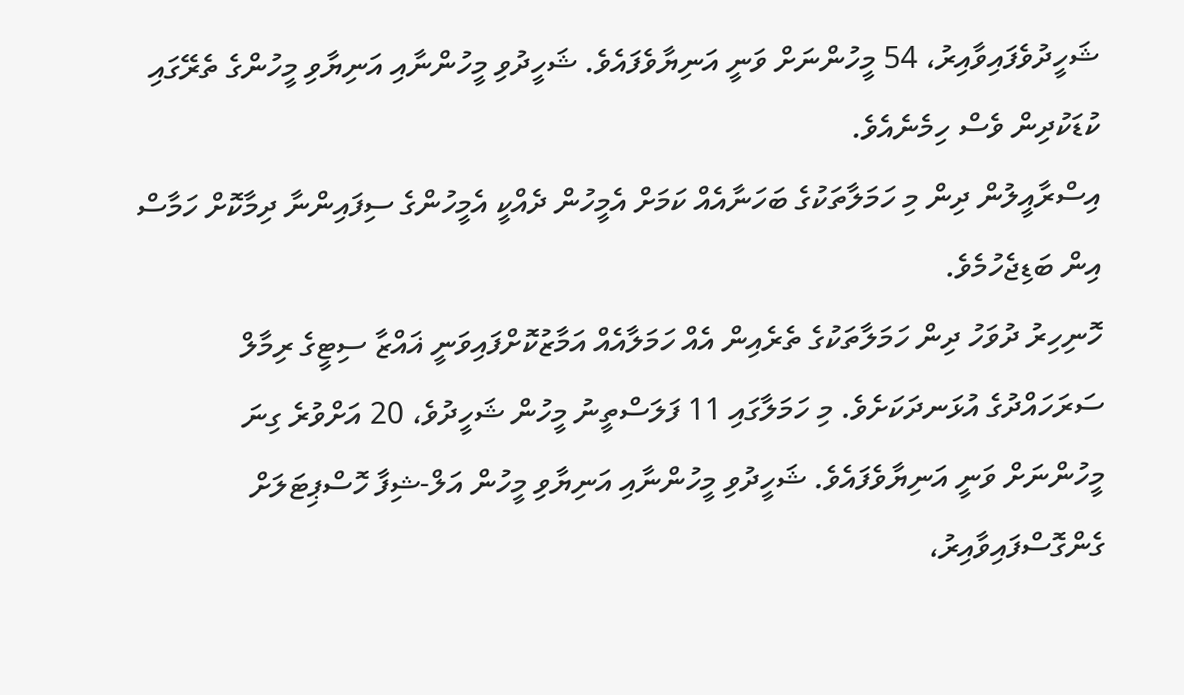ޝަހީދުވެފައިވާއިރު، 54 މީހުންނަށް ވަނީ އަނިޔާވެފައެވެ. ޝަހީދުވި މީހުންނާއި އަނިޔާވި މީހުންގެ ތެރޭގައި ކުޑަކުދިން ވެސް ހިމެނެއެވެ.
އިސްރާއީލުން ދިން މި ހަމަލާތަކުގެ ބަހަނާއެއް ކަމަށް އެމީހުން ދެއްކީ އެމީހުންގެ ސިފައިންނާ ދިމާކޮށް ހަމާސް އިން ބަޑިޖެހުމެވެ.
ހޮނިހިރު ދުވަހު ދިން ހަމަލާތަކުގެ ތެރެއިން އެއް ހަމަލާއެއް އަމާޒުކޮށްފައިވަނީ ޣައްޒާ ސިޓީގެ ރިމާލް ސަރަހައްދުގެ އުޅަނދަކަށެވެ. މި ހަމަލާގައި 11 ފަލަސްތީނު މީހުން ޝަހީދުވެ، 20 އަށްވުރެ ގިނަ މީހުންނަށް ވަނީ އަނިޔާވެފައެވެ. ޝަހީދުވި މީހުންނާއި އަނިޔާވި މީހުން އަލް-ޝިފާ ހޮސްޕިޓަލަށް ގެންގޮސްފައިވާއިރު،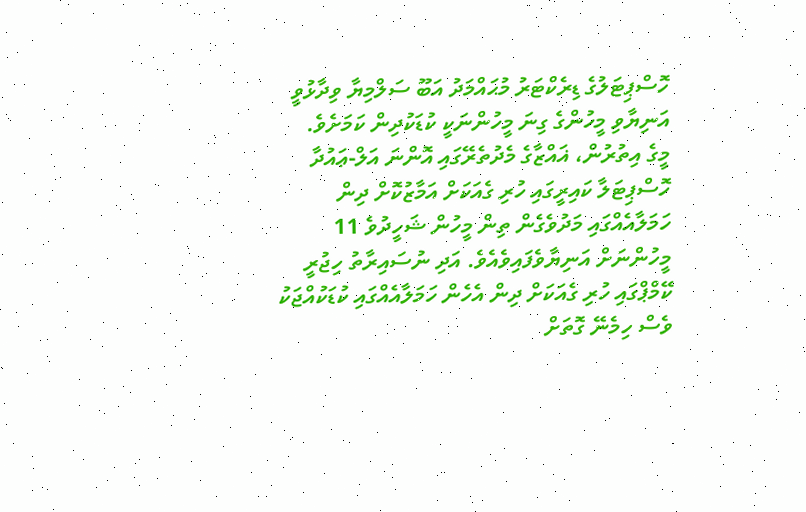ހޮސްޕިޓަލުގެ ޑިރެކްޓަރު މުޙައްމަދު އަބޫ ސަލްމިޔާ ވިދާޅުވީ އަނިޔާވި މީހުންގެ ގިނަ މީހުންނަކީ ކުޑަކުދިން ކަމަށެވެ.
މީގެ އިތުރުން، ޣައްޒާގެ މެދުތެރޭގައި އޮންނަ އަލް-ޢައުދާ ހޮސްޕިޓަލާ ކައިރީގައި ހުރި ގެއަކަށް އަމާޒުކޮށް ދިން ހަމަލާއެއްގައި މަދުވެގެން ތިން މީހުން ޝަހީދުވެ 11 މީހުންނަށް އަނިޔާވެފައިވެއެވެ. އަދި ނުސައިރާތު ހިޖުރީ ކޭމްޕްގައި ހުރި ގެއަކަށް ދިން އެހެން ހަމަލާއެއްގައި ކުޑަކުއްޖަކު ވެސް ހިމެނޭ ގޮތަށް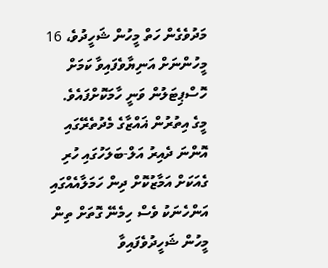މަދުވެގެން ހަތް މީހުން ޝަހީދުވެ، 16 މީހުންނަށް އަނިޔާވެފައިވާ ކަމަށް ހޮސްޕިޓަލުން ވަނީ ހާމަކޮށްފައެވެ.
މީގެ އިތުރުން ޣައްޒާގެ މެދުތެރޭގައި އޮންނަ ދެއިރު އަލް-ބަލަހުގައި ހުރި ގެއަކަށް އަމާޒުކޮށް ދިން ހަމަލާއެއްގައި އަންހެނަކު ވެސް ހިމެނޭ ގޮތަށް ތިން މީހުން ޝަހީދުވެފައިވާ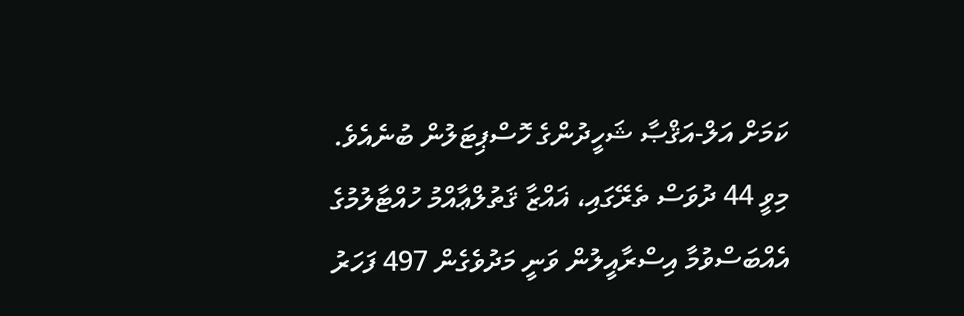ކަމަށް އަލް-އަޤްޞާ ޝަހީދުންގެ ހޮސްޕިޓަލުން ބުނެއެވެ.
މިވީ 44 ދުވަސް ތެރޭގައި، ޣައްޒާ ޤަތުލްޢާއްމު ހުއްޓާލުމުގެ އެއްބަސްވުމާ އިސްރާއީލުން ވަނީ މަދުވެގެން 497 ފަހަރު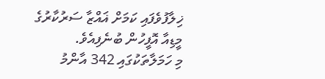ޚިލާފުވެފައި ކަމަށް ޣައްޒާ ސަރުކާރުގެ މީޑިއާ އޮފީހުން ބުނެފިއެވެ.
މި ހަމަލާތަކުގައި 342 އާންމު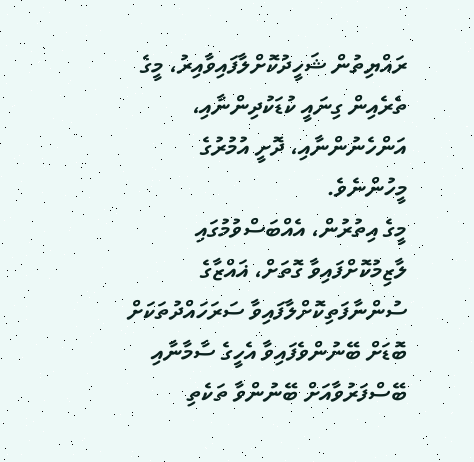ރައްޔިތުން ޝަހީދުކޮށްލާފައިވާއިރު، މީގެ ތެރެއިން ގިނައީ ކުޑަކުދިންނާއި، އަންހެނުންނާއި، ދޮށީ އުމުރުގެ މީހުންނެވެ.
މީގެ އިތުރުން، އެއްބަސްވުމުގައި ލާޒިމުކޮށްފައިވާ ގޮތަށް، ޣައްޒާގެ ސުންނާފަތިކޮށްލާފައިވާ ސަރަހައްދުތަކަށް ބޮޑަށް ބޭނުންވެފައިވާ އެހީގެ ސާމާނާއި ބޭސްފަރުވާއަށް ބޭނުންވާ ތަކެތި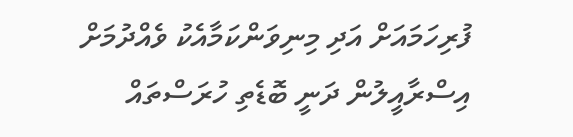ފުރިހަމައަށް އަދި މިނިވަންކަމާއެކު ވެއްދުމަށް އިސްރާއީލުން ދަނީ ބޮޑެތި ހުރަސްތައް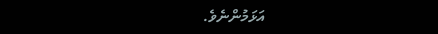އަޅަމުންނެވެ.